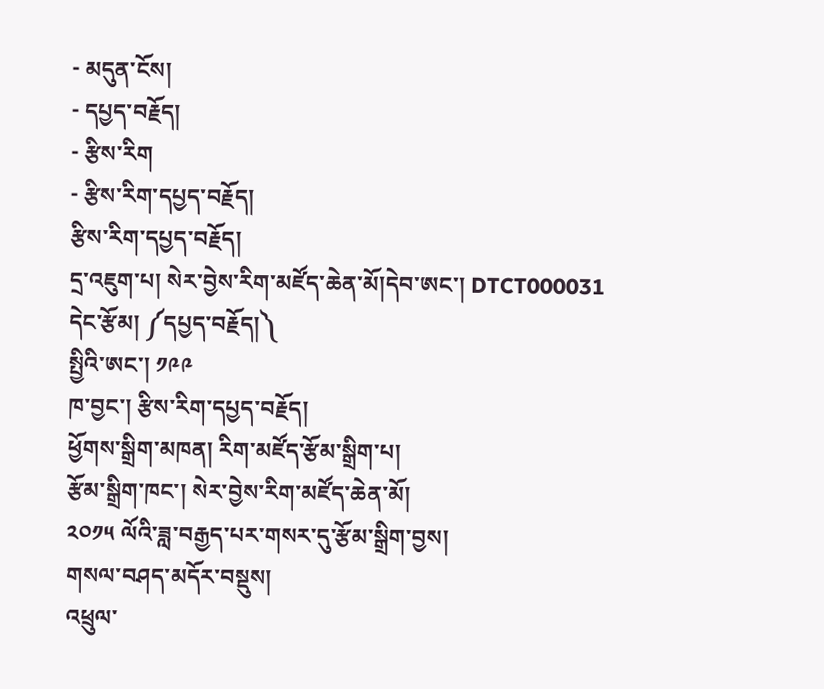- མདུན་ངོས།
- དཔྱད་བརྗོད།
- རྩིས་རིག
- རྩིས་རིག་དཔྱད་བརྗོད།
རྩིས་རིག་དཔྱད་བརྗོད།
དྲ་འཇུག་པ། སེར་བྱེས་རིག་མཛོད་ཆེན་མོ།དེབ་ཨང་། DTCT000031
དེང་རྩོམ། ༼དཔྱད་བརྗོད།༽
སྤྱིའི་ཨང་། ༡༩༩
ཁ་བྱང་། རྩིས་རིག་དཔྱད་བརྗོད།
ཕྱོགས་སྒྲིག་མཁན། རིག་མཛོད་རྩོམ་སྒྲིག་པ།
རྩོམ་སྒྲིག་ཁང་། སེར་བྱེས་རིག་མཛོད་ཆེན་མོ།
༢༠༡༥ ལོའི་ཟླ་བརྒྱད་པར་གསར་དུ་རྩོམ་སྒྲིག་བྱས།
གསལ་བཤད་མདོར་བསྡུས།
འཕྲུལ་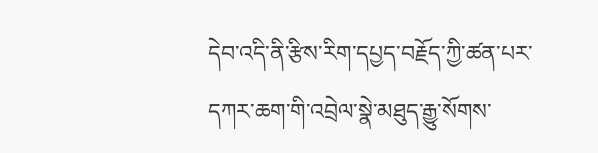དེབ་འདི་ནི་རྩིས་རིག་དཔྱད་བརྗོད་ཀྱི་ཚན་པར་དཀར་ཆག་གི་འབྲེལ་སྣེ་མཐུད་རྒྱུ་སོགས་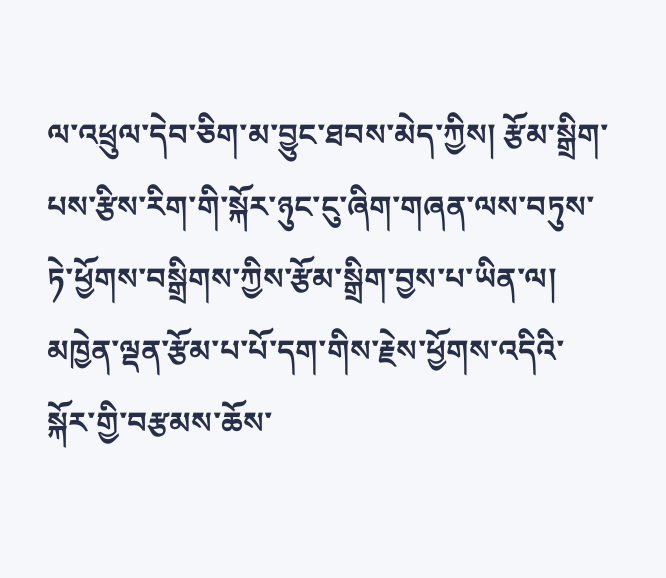ལ་འཕྲུལ་དེབ་ཅིག་མ་བྱུང་ཐབས་མེད་ཀྱིས། རྩོམ་སྒྲིག་པས་རྩིས་རིག་གི་སྐོར་ཉུང་ངུ་ཞིག་གཞན་ལས་བཏུས་ཏེ་ཕྱོགས་བསྒྲིགས་ཀྱིས་རྩོམ་སྒྲིག་བྱས་པ་ཡིན་ལ། མཁྱེན་ལྡན་རྩོམ་པ་པོ་དག་གིས་རྗེས་ཕྱོགས་འདིའི་སྐོར་གྱི་བརྩམས་ཆོས་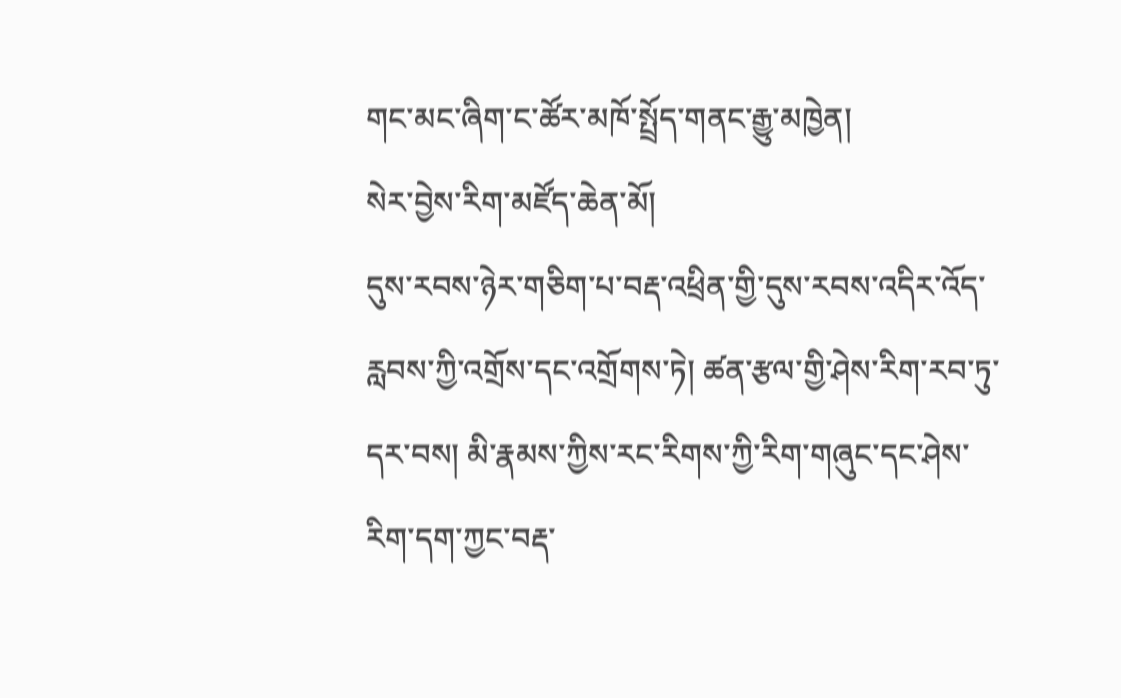གང་མང་ཞིག་ང་ཚོར་མཁོ་སྤྲོད་གནང་རྒྱུ་མཁྱེན།
སེར་བྱེས་རིག་མཛོད་ཆེན་མོ།
དུས་རབས་ཉེར་གཅིག་པ་བརྡ་འཕྲིན་གྱི་དུས་རབས་འདིར་འོད་རླབས་ཀྱི་འགྲོས་དང་འགྲོགས་ཏེ། ཚན་རྩལ་གྱི་ཤེས་རིག་རབ་ཏུ་དར་བས། མི་རྣམས་ཀྱིས་རང་རིགས་ཀྱི་རིག་གཞུང་དང་ཤེས་རིག་དག་ཀྱང་བརྡ་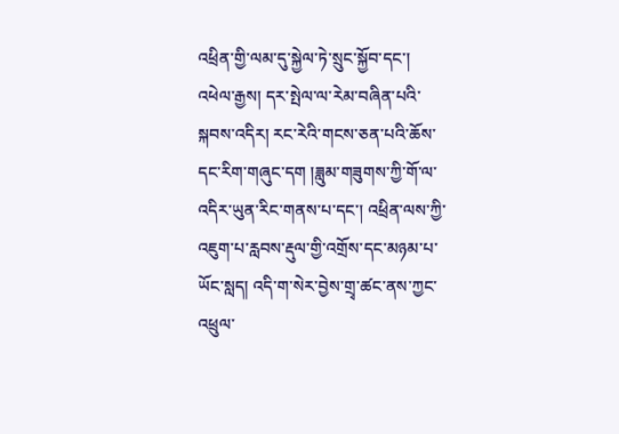འཕྲིན་གྱི་ལམ་དུ་སྐྱེལ་ཏེ་སྲུང་སྐྱོབ་དང་། འཕེལ་རྒྱས། དར་སྤེལ་ལ་རེམ་བཞིན་པའི་སྐབས་འདིར། རང་རེའི་གངས་ཅན་པའི་ཆོས་དང་རིག་གཞུང་དག །ཟླུམ་གཟུགས་ཀྱི་གོ་ལ་འདིར་ཡུན་རིང་གནས་པ་དང་། འཕྲིན་ལས་ཀྱི་འཇུག་པ་རླབས་རྡུལ་གྱི་འགྲོས་དང་མཉམ་པ་ཡོང་སླད། འདི་ག་སེར་བྱེས་གྲྭ་ཚང་ནས་ཀྱང་འཕྲུལ་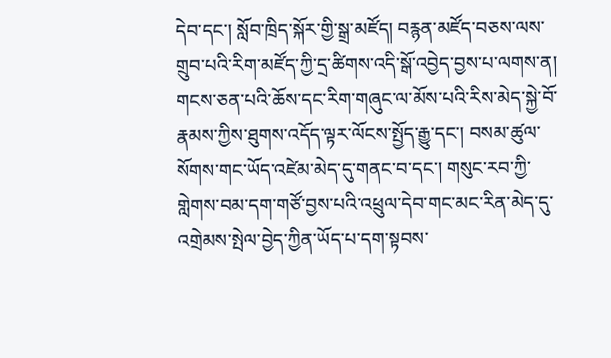དེབ་དང་། སློབ་ཁྲིད་སྐོར་གྱི་སྒྲ་མཛོད། བརྙན་མཛོད་བཅས་ལས་གྲུབ་པའི་རིག་མཛོད་ཀྱི་དྲ་ཚིགས་འདི་སྒོ་འབྱེད་བྱས་པ་ལགས་ན། གངས་ཅན་པའི་ཆོས་དང་རིག་གཞུང་ལ་མོས་པའི་རིས་མེད་སྐྱེ་བོ་རྣམས་ཀྱིས་ཐུགས་འདོད་ལྟར་ལོངས་སྤྱོད་རྒྱུ་དང་། བསམ་ཚུལ་སོགས་གང་ཡོད་འཛེམ་མེད་དུ་གནང་བ་དང་། གསུང་རབ་ཀྱི་གླེགས་བམ་དག་གཙོ་བྱས་པའི་འཕྲུལ་དེབ་གང་མང་རིན་མེད་དུ་འགྲེམས་སྤེལ་བྱེད་ཀྱིན་ཡོད་པ་དག་སྟབས་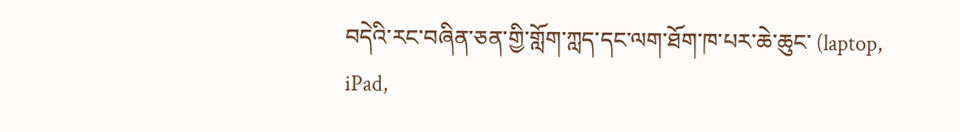བདེའི་རང་བཞིན་ཅན་གྱི་གློག་ཀླད་དང་ལག་ཐོག་ཁ་པར་ཆེ་ཆུང་ (laptop, iPad,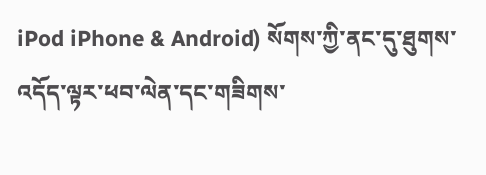iPod iPhone & Android) སོགས་ཀྱི་ནང་དུ་ཐུགས་འདོད་ལྟར་ཕབ་ལེན་དང་གཟིགས་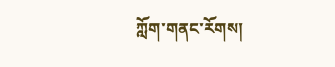ཀློག་གནང་རོགས།